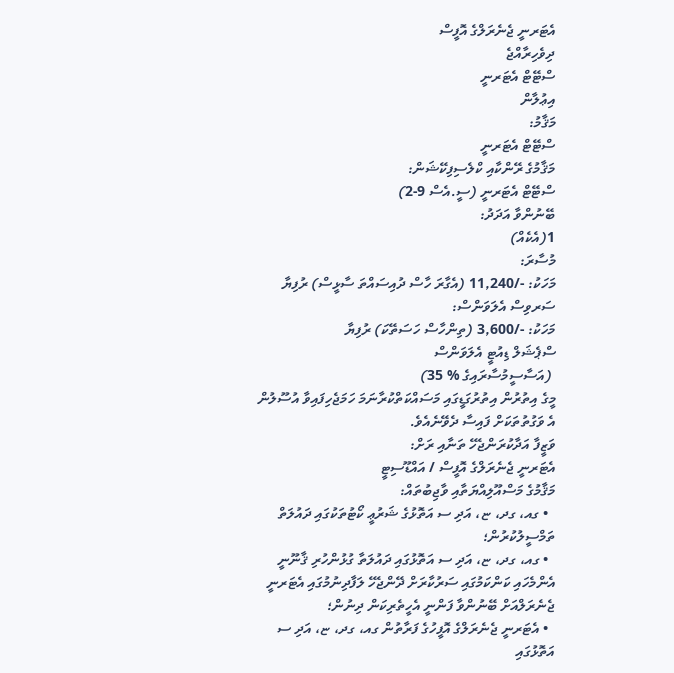އެޓަރނީ ޖެނެރަލްގެ އޮފީސް
ދިވެހިރާއްޖެ
ސްޓޭޓް އެޓަރނީ
އިޢުލާން
މަޤާމު:
ސްޓޭޓް އެޓަރނީ
މަޤާމުގެ ރޭންކާއި ކްލެސިފިކޭޝަން:
ސްޓޭޓް އެޓަރނީ (ސީ.އެސް 9-2)
ބޭނުންވާ އަދަދު:
1(އެކެއް)
މުސާރަ:
މަހަކު: -/11,240 (އެގާރަ ހާސް ދުއިސައްތަ ސާޅީސް) ރުފިޔާ
ސަރވިސް އެލަވަންސް:
މަހަކު: -/3,600 (ތިންހާސް ހަސަތޭކަ) ރުފިޔާ
ސްޕެޝަލް ޑިއުޓީ އެލަވަންސް
 (އަސާސީމުސާރައިގެ % 35)
މީގެ އިތުރުން އިތުރުގަޑީގައި މަސައްކަތްކުރާނަމަ ހަމަޖެހިފައިވާ އުސޫލުން އެ ވަގުތުތަކަށް ފައިސާ ދެވޭނެއެވެ.
ވަޒީފާ އަދާކުރަންޖެހޭ ތަނާއި ރަށް:
އެޓަރނީ ޖެނެރަލްގެ އޮފީސް / އައްޑޫސިޓީ
މަޤާމުގެ މަސްއޫލިއްޔަތާއި ވާޖިބުތައް:
  • ގއ، ގދ، ޏ، އަދި ސ އަތޮޅުގެ ޝަރުޢީ ކޯޓުތަކުގައި ދައުލަތް ތަމްސީލުކުރުން؛
  • ގއ، ގދ، ޏ، އަދި ސ އަތޮޅުގައި ދައުލަތާ ގުޅުންހުރި ޤާނޫނީ އެންމެހައި ކަންކަމުގައި ސަރުކާރަށް ދޭންޖެހޭ ލަފާދިނުމުގައި އެޓަރނީ ޖެނެރަލްއަށް ބޭނުންވާ ފަންނީ އެހީތެރިކަން ދިނުން؛
  • އެޓަރނީ ޖެނެރަލްގެ އޮފީހުގެ ފަރާތުން ގއ، ގދ، ޏ، އަދި ސ އަތޮޅުގައި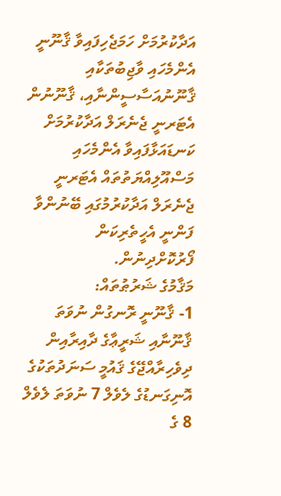އަދާކުރުމަށް ހަމަޖެހިފައިވާ ޤާނޫނީ އެންމެހައި ވާޖިބުތަކާއި ޤާނޫނުއަސާސީންނާއި، ޤާނޫނުން އެޓަރނީ ޖެނެރަލް އަދާކުރުމަށް ކަނޑައަޅާފައިވާ އެންމެހައި މަސްއޫލިއްޔަތުތައް އެޓަރނީ ޖެނެރަލް އަދާކުރުމުގައި ބޭނުންވާ ފަންނީ އެހީތެރިކަން ފޯރުކޮށްދިނުން.
މަޤާމުގެ ޝަރުޠުތައް:
1- ޤާނޫނީ ރޮނގުން ނުވަތަ ޤާނޫނާއި ޝަރީޢާގެ ދާއިރާއިން ދިވެހިރާއްޖޭގެ ޤައުމީ ސަނަދުތަކުގެ އޮނިގަނޑުގެ ލެވެލް 7 ނުވަތަ ލެވެލް 8 ގެ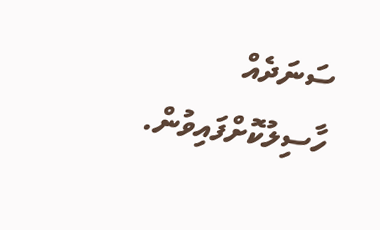ސަނަދެއް ހާސިލުކޮށްފައިވުން.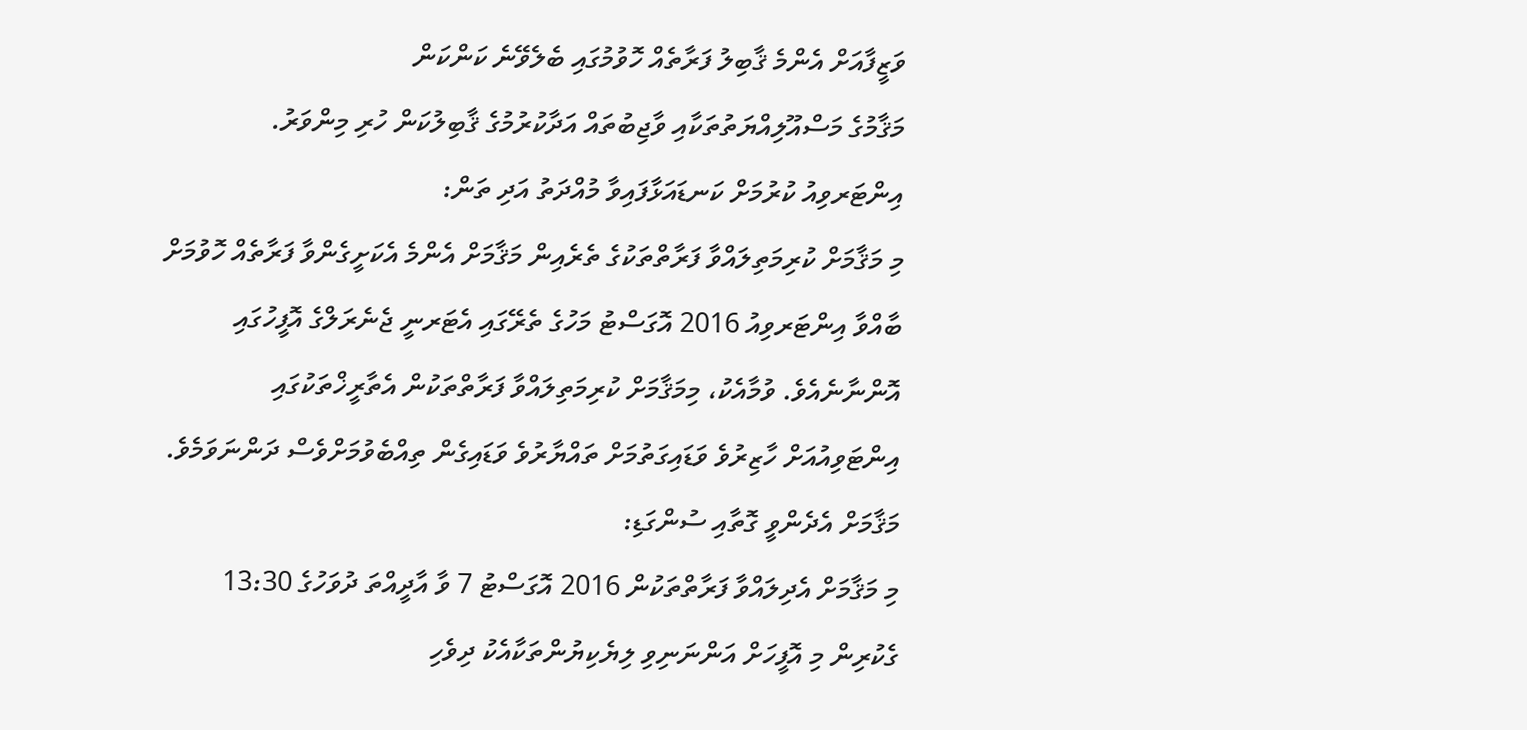ވަޒީފާއަށް އެންމެ ޤާބިލު ފަރާތެއް ހޮވުމުގައި ބެލެވޭނެ ކަންކަން
މަޤާމުގެ މަސްއޫލިއްޔަތުތަކާއި ވާޖިބުތައް އަދާކުރުމުގެ ޤާބިލުކަން ހުރި މިންވަރު.
އިންޓަރވިއު ކުރުމަށް ކަނޑައަޅާފައިވާ މުއްދަތު އަދި ތަން:
މި މަޤާމަށް ކުރިމަތިލައްވާ ފަރާތްތަކުގެ ތެރެއިން މަޤާމަށް އެންމެ އެކަށީގެންވާ ފަރާތެއް ހޮވުމަށް ބާއްވާ އިންޓަރވިއު 2016 އޮގަސްޓު މަހުގެ ތެރޭގައި އެޓަރނީ ޖެނެރަލްގެ އޮފީހުގައި އޮންނާނެއެވެ. ވުމާއެކު، މިމަޤާމަށް ކުރިމަތިލައްވާ ފަރާތްތަކުން އެތާރީޚްތަކުގައި އިންޓަވިއުއަށް ހާޒިރުވެ ވަޑައިގަތުމަށް ތައްޔާރުވެ ވަޑައިގެން ތިއްބެވުމަށްވެސް ދަންނަވަމެވެ.
މަޤާމަށް އެދެންވީ ގޮތާއި ސުންގަޑި:
މި މަޤާމަށް އެދިލައްވާ ފަރާތްތަކުން 2016 އޮގަސްޓު 7 ވާ އާދީއްތަ ދުވަހުގެ 13:30 ގެކުރިން މި އޮފީހަށް އަންނަނިވި ލިޔެކިޔުންތަކާއެކު ދިވެހި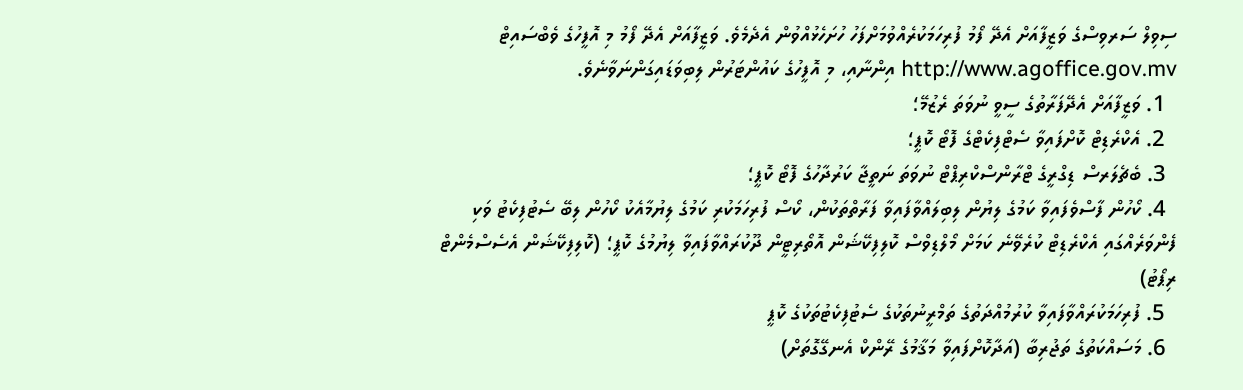ސިވިލް ސަރވިސްގެ ވަޒީފާއަށް އެދޭ ފޯމު ފުރިހަމަކުރެއްވުމަށްފަހު ހުށަހެޅުއްވުން އެދެމެވެ. ވަޒީފާއަށް އެދޭ ފޯމު މި އޮފީހުގެ ވެބްސައިޓް http://www.agoffice.gov.mv އިންނާއި، މި އޮފީހުގެ ކައުންޓަރުން ލިބިވަޑައިގަންނަވާނެވެ.
  1. ވަޒީފާއަށް އެދޭފަރާތުގެ ސީވީ ނުވަތަ ރެޒުމޭ؛
  2. އެކްރެޑިޓް ކޮށްފައިވާ ސެޓްފިކެޓްގެ ފޮޓޯ ކޮޕީ؛
  3. ބެޗެލަރސް ޑިގްރީގެ ޓްރާންސްކްރިޕްޓް ނުވަތަ ނަތީޖާ ކަރުދާހުގެ ފޮޓޯ ކޮޕީ؛
  4. ކޯހުން ފާސްވެފައިވާ ކަމުގެ ލިޔުން ލިބިލައްވާފައިވާ ފަރާތްތަކުން، ކޯސް ފުރިހަމަކުރި ކަމުގެ ލިޔުމާއެކު ކޯހުން ލިބޭ ސެޓުފިކެޓު ވަކި ފެންވަރެއްގައި އެކްރެޑިޓް ކުރެވޭނެ ކަމަށް މޯލްޑިވްސް ކޮލިފިކޭޝަން އޮތޯރިޓީން ދޫކުރައްވާފައިވާ ލިޔުމުގެ ކޮޕީ؛ (ކޮލިފިކޭޝަން އެސެސްމެންޓް ރިޕޯޓު)
  5. ފުރިހަމަކުރައްވާފައިވާ ކުރުމުއްދަތުގެ ތަމްރީނުތަކުގެ ސެޓުފިކެޓުތަކުގެ ކޮޕީ
  6. މަސައްކަތުގެ ތަޖުރިބާ (އަދާކޮށްފައިވާ މަޤާމުގެ ރޭންކް އެނގޭގޮތަށް)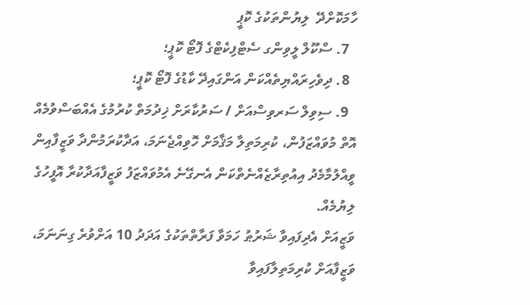ހާމަކޮށްދޭ  ލިޔުންތަކުގެ ކޮޕީ
  7. ސްކޫލް ލީވިންގ ސެޓްފިކެޓްގެ ފޮޓޯ ކޮޕީ؛
  8. ދިވެހިރައްޔިތެއްކަން އަންގައިދޭ ކާޑުގެ ފޮޓޯ ކޮޕީ؛
  9. ސިވިލް ސަރވިސްއަށް / ސަރުކާރަށް ޚިދުމަތް ކުރުމުގެ އެއްބަސްވުމެއް އޮތް މުވައްޒަފުން، ކުރިމަތިލާ މަޤާމަށް ހޮވިއްޖެނަމަ، އަދާކުރަމުންދާ ވަޒީފާއިން ވީއްލުމާމެދު އިއުތިރާޒެއްނެތްކަން އެނގޭނެ އެމުވައްޒަފު ވަޒީފާއަދާކުރާ އޮފީހުގެ ލިޔުމެއް.
ވަޒީއަށް އެދިފައިވާ ޝަރުޠު ހަމަވާ ފަރާތްތަކުގެ އަދަދު 10 އަށްވުރެ ގިނަނަމަ، ވަޒީފާއަށް ކުރިމަތިލާފައިވާ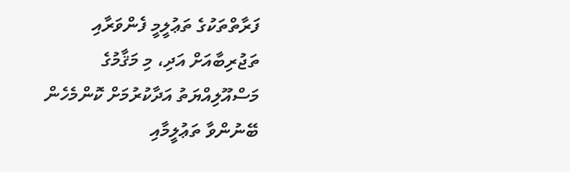ފަރާތްތަކުގެ ތަޢުލީމީ ފެންވަރާއި ތަޖުރިބާއަށް އަދި، މި މަޤާމުގެ މަސްއޫލިއްޔަތު އަދާކުރުމަށް ކޮންމެހެން ބޭނުންވާ ތަޢުލީމާއި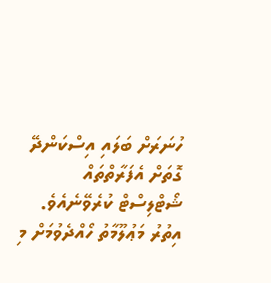ހުނަރަށް ބަލައި އިސްކަންދޭ ގޮތަށް އެފަރާތްތައް ޝޯޓްލިސްޓް ކުރެވޭނެއެވެ.
އިތުރު މަޢުލޫމާތު ހޯއްދެވުމަށް މި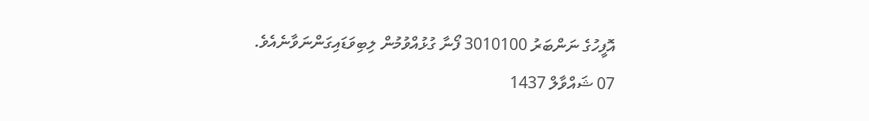އޮފީހުގެ ނަންބަރު 3010100 ފޯނާ ގުޅުއްވުމުން ލިބިވަޑައިގަންނަވާނެއެވެ.
07 ޝައްވާލް 1437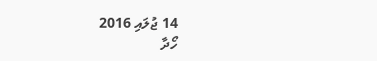14 ޖުލައި 2016
ހޯދާ